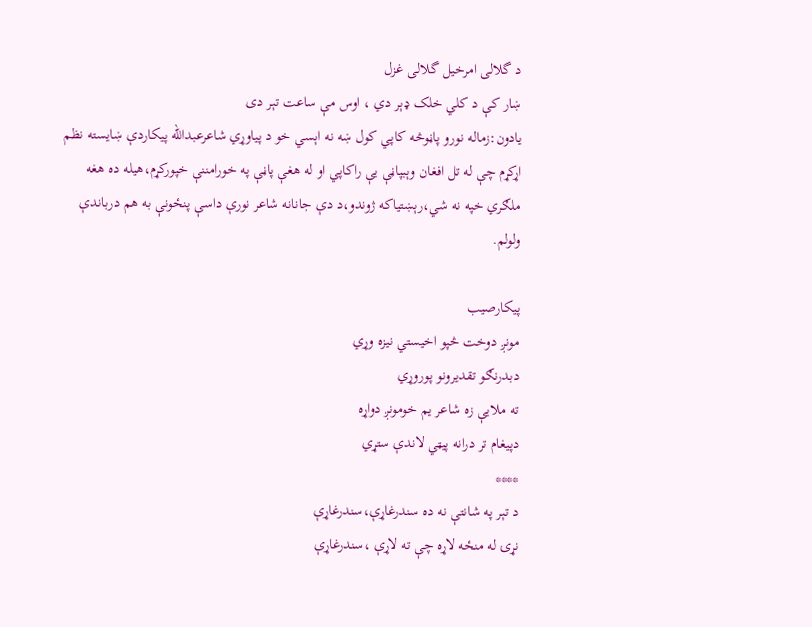د گلالی امرخیل گلالی غزل
ښار کې د کلي خلک ډېر دي ، اوس مې ساعت تېر دی
يادون:زماله نورو پاڼوڅه کاپي کول ښه نه اېسي خو د پياوړي شاعرعبدالله پيکاردې ښايسته نظم اړکړم چې له تل افغان وېبپاڼې يې راکاپي او له هغې پاڼې په خورامننې خپورکړم،هيله ده هغه ملګري خپه نه شي،رېښتياکه ژوندو،د دې جانانه شاعر نورې داسې پنځونې به هم درباندې ولولم.

پيکارصيب
مونږ دوخت څپو اخيستي نيزه وړي
دبدرنګو تقديرونو پوروړي
ته ملايې زه شاعر يم خومونږ دواړه
دپيغام تر درانه پيټي لاندې ستړي
****
د تېر په شانتې نه ده سندرغاړې،سندرغاړې
نړۍ له منځه لاړه چې ته لاړې ،سندرغاړې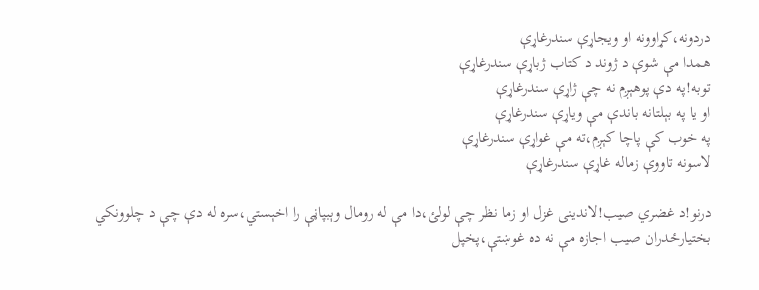دردونه،کړاوونه او ويجاړې سندرغاړې
همدا مې شوې د ژوند د کتاب ژباړې سندرغاړې
توبه!په دې پوهېږم نه چې ژاړې سندرغاړې
او يا په بېلتانه باندې مې وياړې سندرغاړې
په خوب کې پاچا کېږم،ته مې غواړې سندرغاړې
لاسونه تاووې زماله غاړې سندرغاړې

درنو!د غضري صيب!لاندينى غزل او زما نظر چې لولئ،دا مې له رومال وېبپاڼې را اخېستي،سره له دې چې د چلوونکي بختيارځدران صيب اجازه مې نه ده غوښتې،پخپل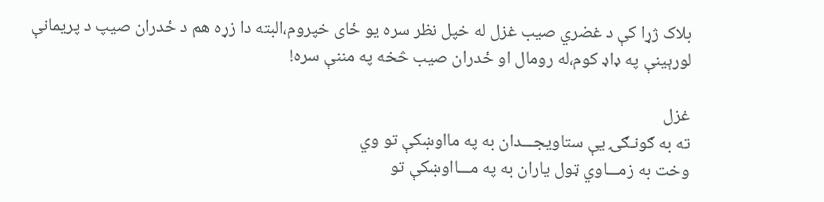بلاک ژړا کې د غضري صيب غزل له خپل نظر سره يو ځاى خپروم،البته دا زړه هم د ځدران صيپ د پريمانې لورېينې په ډاډ کوم،له رومال او ځدران صيب څخه په مننې سره!

غزل
ته به ګونـګۍ یې ستاویجـــدان به په مااوښکې تو وي
وخت به زمـــاوي ټول یاران به په مـــااوښکې تو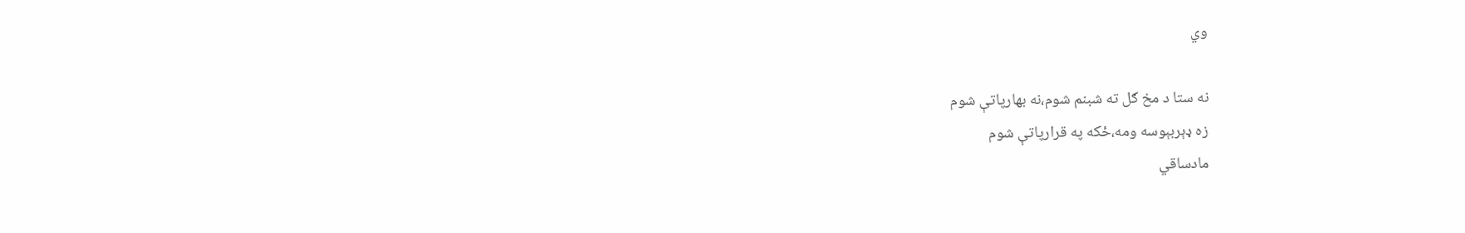وي

نه ستا د مخ ګل ته شبنم شوم،نه بهارپاتې شوم
زه ډېربېوسه ومه،ځکه په قرارپاتې شوم
مادساقي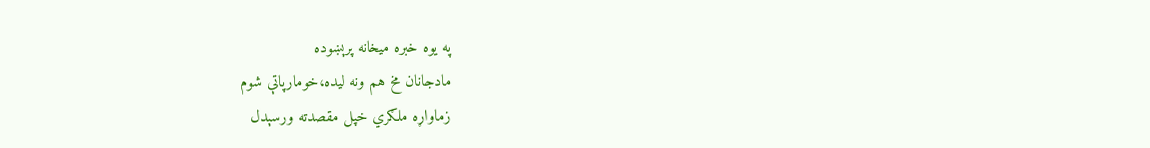په يوه خبره ميخانه پرېښوده
مادجانان مخ هم ونه ليده،خومارپاتې شوم
زماواړه ملګري خپل مقصدته ورسېدل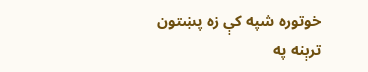خوتوره شپه کې زه پښتون ترېنه په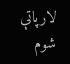لارپاتې شوم